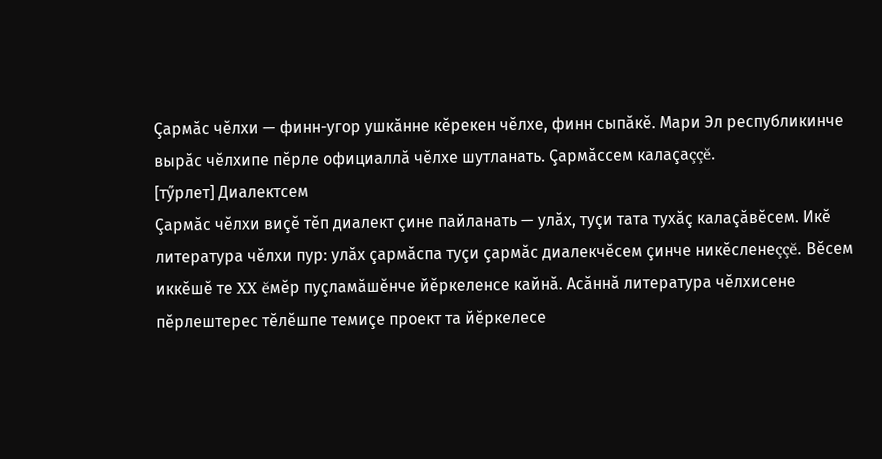Çармăс чĕлхи — финн-угор ушкăнне кĕрекен чĕлхе, финн сыпăкĕ. Мари Эл республикинче вырăс чĕлхипе пĕрле официаллă чĕлхе шутланать. Çармăссем калаçаççĕ.
[тӳрлет] Диалектсем
Çармăс чĕлхи виçĕ тĕп диалект çине пайланать — улăх, туçи тата тухăç калаçăвĕсем. Икĕ литература чĕлхи пур: улăх çармăспа туçи çармăс диалекчĕсем çинче никĕсленеççĕ. Вĕсем иккĕшĕ те XX ĕмĕр пуçламăшĕнче йĕркеленсе кайнă. Асăннă литература чĕлхисене пĕрлештерес тĕлĕшпе темиçе проект та йĕркелесе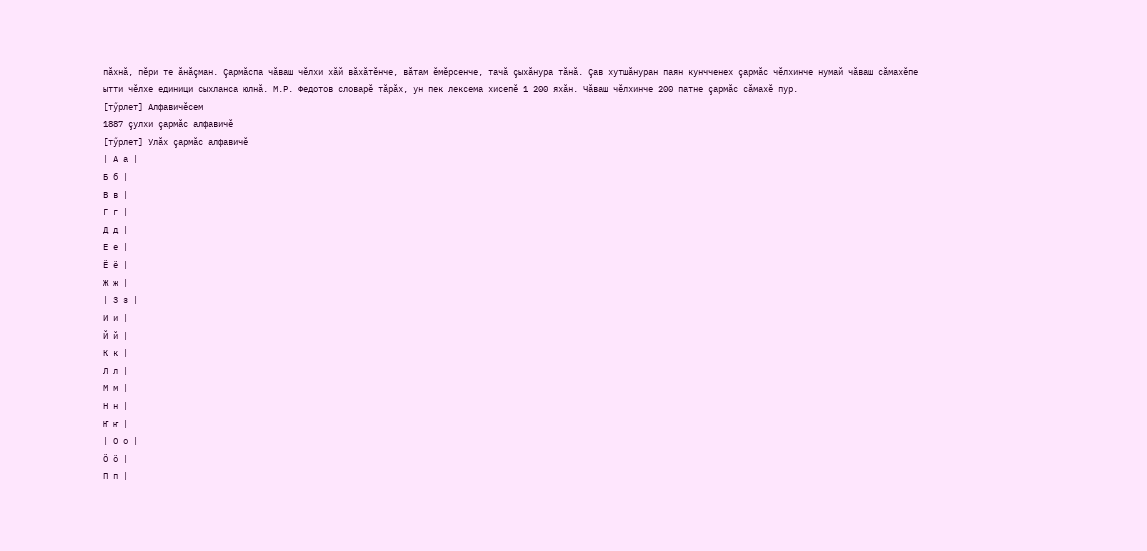пăхнă, пĕри те ăнăçман. Çармăспа чăваш чĕлхи хăй вăхăтĕнче, вăтам ĕмĕрсенче, тачă çыхăнура тăнă. Çав хутшăнуран паян кунчченех çармăс чĕлхинче нумай чăваш сăмахĕпе ытти чĕлхе единици сыхланса юлнă. М.Р. Федотов словарĕ тăрăх, ун пек лексема хисепĕ 1 200 яхăн. Чăваш чĕлхинче 200 патне çармăс сăмахĕ пур.
[тӳрлет] Алфавичĕсем
1887 çулхи çармăс алфавичĕ
[тӳрлет] Улăх çармăс алфавичĕ
| А а |
Б б |
В в |
Г г |
Д д |
Е е |
Ё ё |
Ж ж |
| З з |
И и |
Й й |
К к |
Л л |
М м |
Н н |
Ҥ ҥ |
| О о |
Ӧ ӧ |
П п |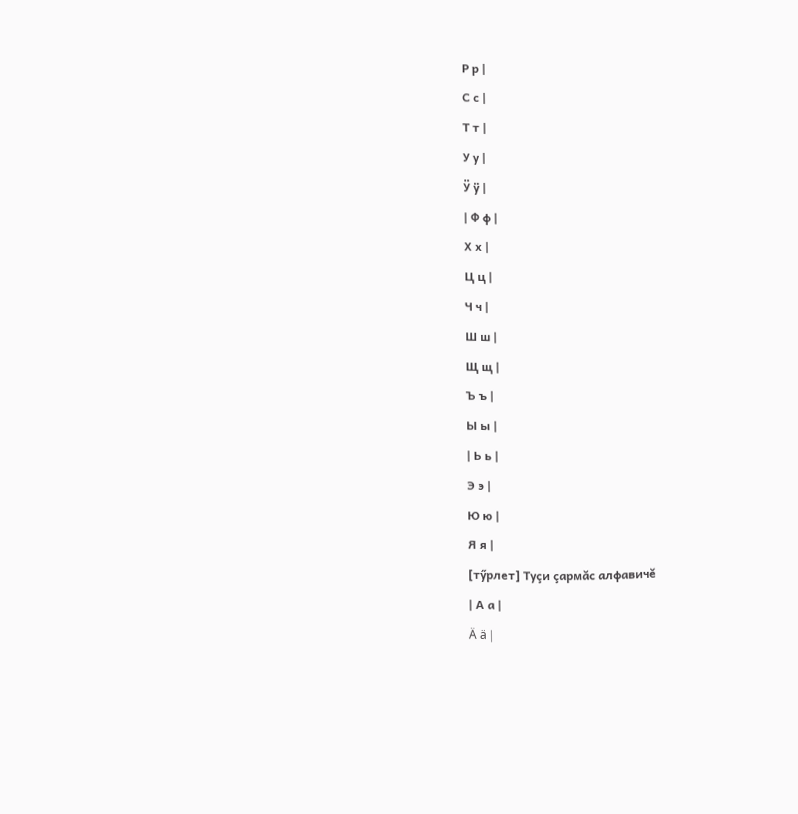Р р |
С с |
Т т |
У у |
Ӱ ӱ |
| Ф ф |
Х х |
Ц ц |
Ч ч |
Ш ш |
Щ щ |
Ъ ъ |
Ы ы |
| Ь ь |
Э э |
Ю ю |
Я я |
[тӳрлет] Туçи çармăс алфавичĕ
| А а |
Ä ä |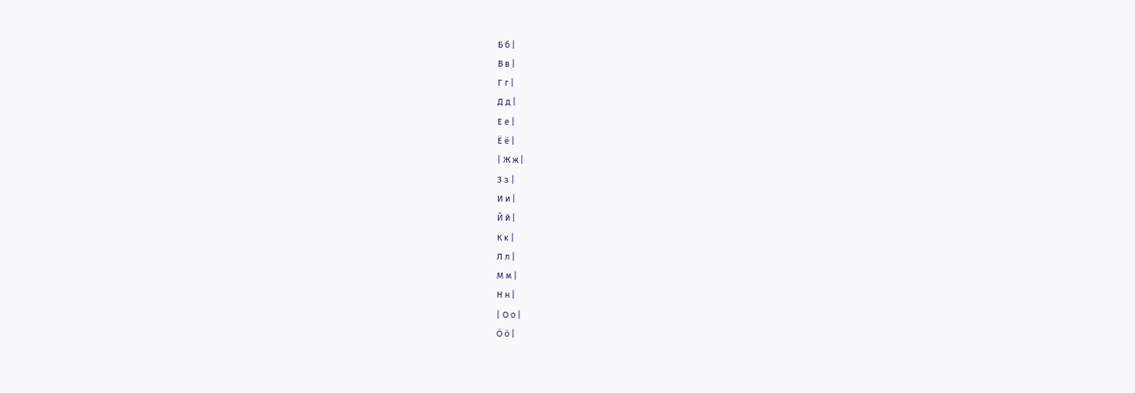Б б |
В в |
Г г |
Д д |
Е е |
Ё ё |
| Ж ж |
З з |
И и |
Й й |
К к |
Л л |
М м |
Н н |
| О о |
Ӧ ӧ |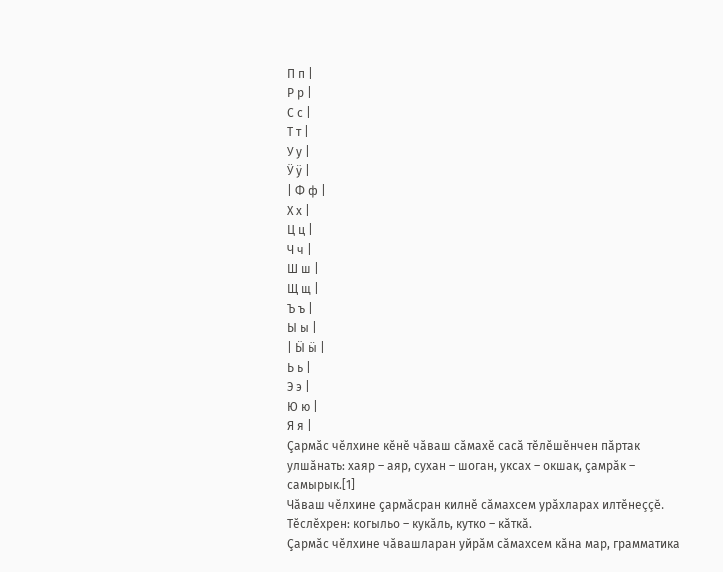П п |
Р р |
С с |
Т т |
У у |
Ӱ ӱ |
| Ф ф |
Х х |
Ц ц |
Ч ч |
Ш ш |
Щ щ |
Ъ ъ |
Ы ы |
| Ӹ ӹ |
Ь ь |
Э э |
Ю ю |
Я я |
Çармăс чĕлхине кĕнĕ чăваш сăмахĕ сасă тĕлĕшĕнчен пăртак улшăнать: хаяр – аяр, сухан – шоган, уксах – окшак, çамрăк – самырык.[1]
Чăваш чĕлхине çармăсран килнĕ сăмахсем урăхларах илтĕнеççĕ. Тĕслĕхрен: когыльо – кукăль, кутко – кăткă.
Çармăс чĕлхине чăвашларан уйрăм сăмахсем кăна мар, грамматика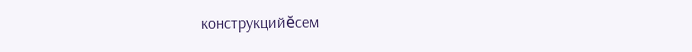конструкцийĕсем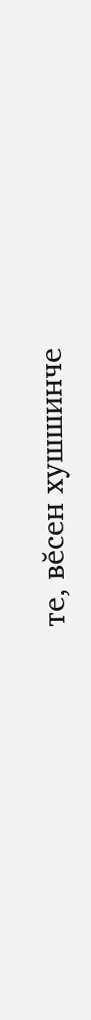те, вĕсен хушшинче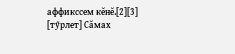аффикссем кĕнĕ.[2][3]
[тӳрлет] Сăмах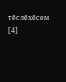тĕслĕхĕсем [4]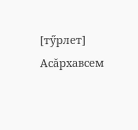[тӳрлет] Асăрхавсем